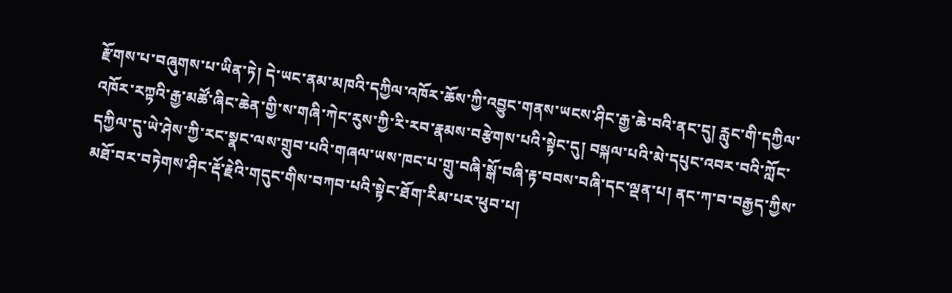རྫོགས་པ་བཞུགས་པ་ཡིན་ཏེ། དེ་ཡང་ནམ་མཁའི་དཀྱིལ་འཁོར་ཆོས་ཀྱི་འབྱུང་གནས་ཡངས་ཤིང་རྒྱ་ཆེ་བའི་ནང་དུ། རླུང་གི་དཀྱིལ་འཁོར་རཀྟའི་རྒྱ་མཚོ་ཞིང་ཆེན་གྱི་ས་གཞི་ཀེང་རུས་ཀྱི་རི་རབ་རྣམས་བརྩེགས་པའི་སྟེང་དུ། བསྐལ་པའི་མེ་དཔུང་འབར་བའི་ཀློང་དཀྱིལ་དུ་ཡེ་ཤེས་ཀྱི་རང་སྣང་ལས་གྲུབ་པའི་གཞལ་ཡས་ཁང་པ་གྲུ་བཞི་སྒོ་བཞི་རྟ་བབས་བཞི་དང་ལྡན་པ། ནང་ཀ་བ་བརྒྱད་ཀྱིས་མཐོ་བར་བཏེགས་ཤིང་རྡོ་རྗེའི་གདུང་གིས་བཀབ་པའི་སྟེང་ཐོག་རིམ་པར་ཕུབ་པ།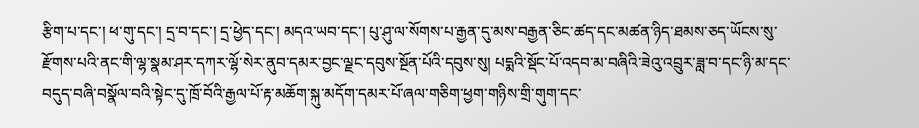རྩིག་པ་དང་། ཕ་གུ་དང་། དྲ་བ་དང་། དྲ་ཕྱེད་དང་། མདའ་ཡབ་དང་། པུ་ཤུ་ལ་སོགས་པ་རྒྱན་དུ་མས་བརྒྱན་ཅིང་ཚད་དང་མཚན་ཉིད་ཐམས་ཅད་ཡོངས་སུ་རྫོགས་པའི་ནང་གི་ལྷ་སྣམ་ཤར་དཀར་ལྷོ་སེར་ནུབ་དམར་བྱང་ལྗང་དབུས་སྔོན་པོའི་དབུས་སུ། པདྨའི་སྡོང་པོ་འདབ་མ་བཞིའི་ཟེའུ་འབྲུར་ཟླ་བ་དང་ཉི་མ་དང་བདུད་བཞི་བསྣོལ་བའི་སྟེང་དུ་ཁྲོ་བོའི་རྒྱལ་པོ་རྟ་མཆོག་སྐུ་མདོག་དམར་པོ་ཞལ་གཅིག་ཕྱག་གཉིས་གྲི་གུག་དང་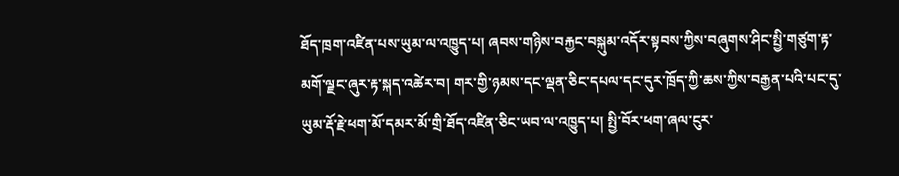ཐོད་ཁྲག་འཛིན་པས་ཡུམ་ལ་འཁྱུད་པ། ཞབས་གཉིས་བརྐྱང་བསྐུམ་འདོར་སྟབས་ཀྱིས་བཞུགས་ཤིང་སྤྱི་གཙུག་རྟ་མགོ་ལྗང་ཞུར་རྟ་སྐད་འཚེར་བ། གར་གྱི་ཉམས་དང་ལྡན་ཅིང་དཔལ་དང་དུར་ཁྲོད་ཀྱི་ཆས་ཀྱིས་བརྒྱན་པའི་པང་དུ་ཡུམ་རྡོ་རྗེ་ཕག་མོ་དམར་མོ་གྲི་ཐོད་འཛིན་ཅིང་ཡབ་ལ་འཁྱུད་པ། སྤྱི་བོར་ཕག་ཞལ་ངུར་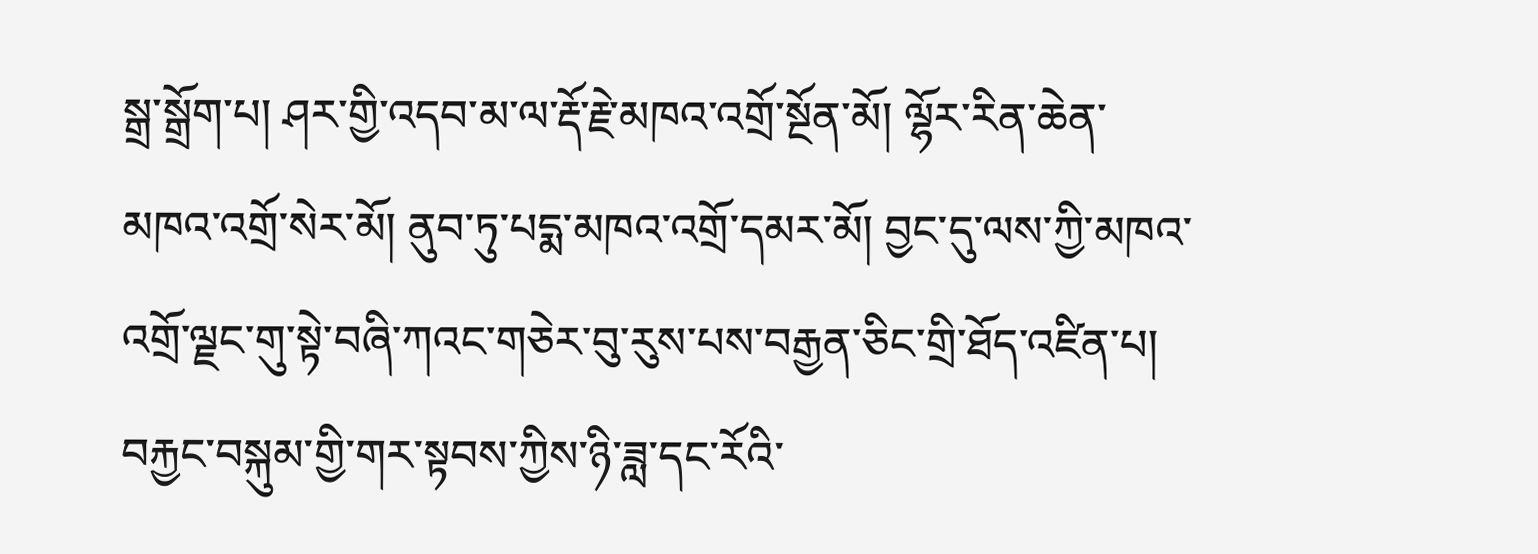སྒྲ་སྒྲོག་པ། ཤར་གྱི་འདབ་མ་ལ་རྡོ་རྗེ་མཁའ་འགྲོ་སྔོན་མོ། ལྷོར་རིན་ཆེན་མཁའ་འགྲོ་སེར་མོ། ནུབ་ཏུ་པདྨ་མཁའ་འགྲོ་དམར་མོ། བྱང་དུ་ལས་ཀྱི་མཁའ་འགྲོ་ལྗང་གུ་སྟེ་བཞི་ཀའང་གཅེར་བུ་རུས་པས་བརྒྱན་ཅིང་གྲི་ཐོད་འཛིན་པ། བརྐྱང་བསྐུམ་གྱི་གར་སྟབས་ཀྱིས་ཉི་ཟླ་དང་རོའི་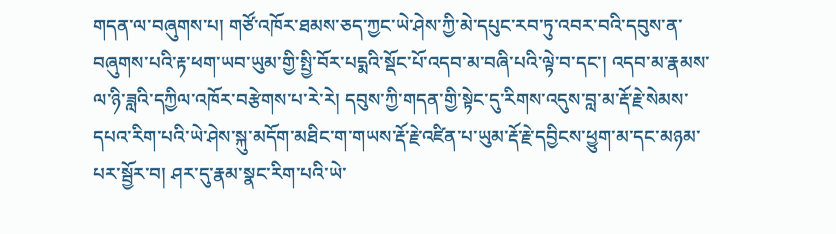གདན་ལ་བཞུགས་པ། གཙོ་འཁོར་ཐམས་ཅད་ཀྱང་ཡེ་ཤེས་ཀྱི་མེ་དཔུང་རབ་ཏུ་འབར་བའི་དབུས་ན་བཞུགས་པའི་རྟ་ཕག་ཡབ་ཡུམ་གྱི་སྤྱི་བོར་པདྨའི་སྡོང་པོ་འདབ་མ་བཞི་པའི་ལྟེ་བ་དང་། འདབ་མ་རྣམས་ལ་ཉི་ཟླའི་དཀྱིལ་འཁོར་བརྩེགས་པ་རེ་རེ། དབུས་ཀྱི་གདན་གྱི་སྟེང་དུ་རིགས་འདུས་བླ་མ་རྡོ་རྗེ་སེམས་དཔའ་རིག་པའི་ཡེ་ཤེས་སྐུ་མདོག་མཐིང་ག་གཡས་རྡོ་རྗེ་འཛིན་པ་ཡུམ་རྡོ་རྗེ་དབྱིངས་ཕྱུག་མ་དང་མཉམ་པར་སྦྱོར་བ། ཤར་དུ་རྣམ་སྣང་རིག་པའི་ཡེ་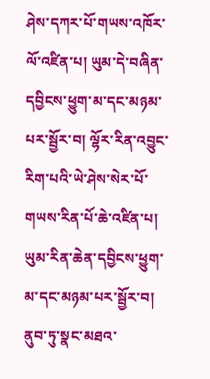ཤེས་དཀར་པོ་གཡས་འཁོར་ལོ་འཛིན་པ། ཡུམ་དེ་བཞིན་དབྱིངས་ཕྱུག་མ་དང་མཉམ་པར་སྦྱོར་བ། ལྷོར་རིན་འབྱུང་རིག་པའི་ཡེ་ཤེས་སེར་པོ་གཡས་རིན་པོ་ཆེ་འཛིན་པ། ཡུམ་རིན་ཆེན་དབྱིངས་ཕྱུག་མ་དང་མཉམ་པར་སྦྱོར་བ། ནུབ་ཏུ་སྣང་མཐའ་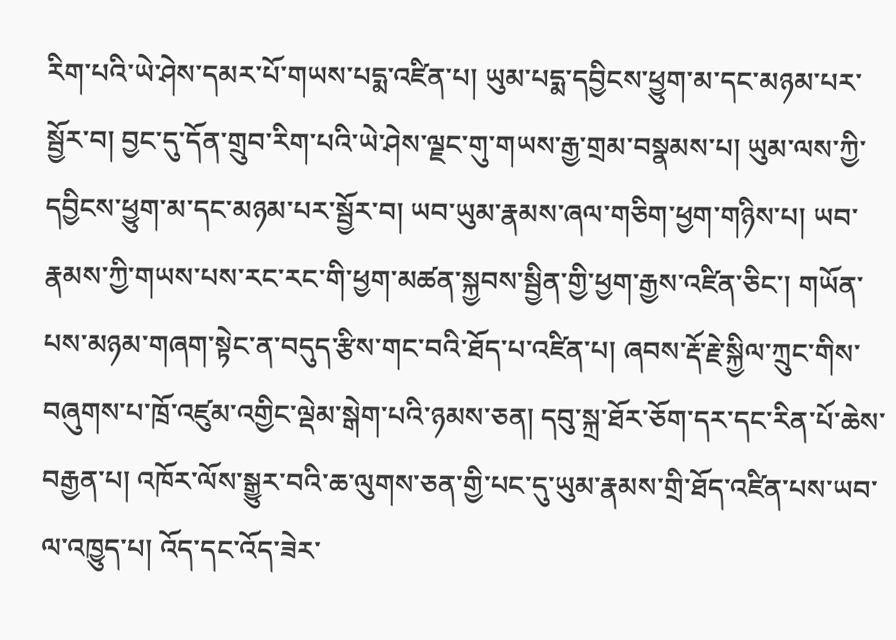རིག་པའི་ཡེ་ཤེས་དམར་པོ་གཡས་པདྨ་འཛིན་པ། ཡུམ་པདྨ་དབྱིངས་ཕྱུག་མ་དང་མཉམ་པར་སྦྱོར་བ། བྱང་དུ་དོན་གྲུབ་རིག་པའི་ཡེ་ཤེས་ལྗང་གུ་གཡས་རྒྱ་གྲམ་བསྣམས་པ། ཡུམ་ལས་ཀྱི་དབྱིངས་ཕྱུག་མ་དང་མཉམ་པར་སྦྱོར་བ། ཡབ་ཡུམ་རྣམས་ཞལ་གཅིག་ཕྱག་གཉིས་པ། ཡབ་རྣམས་ཀྱི་གཡས་པས་རང་རང་གི་ཕྱག་མཚན་སྐྱབས་སྦྱིན་གྱི་ཕྱག་རྒྱས་འཛིན་ཅིང་། གཡོན་པས་མཉམ་གཞག་སྟེང་ན་བདུད་རྩིས་གང་བའི་ཐོད་པ་འཛིན་པ། ཞབས་རྡོ་རྗེ་སྐྱིལ་ཀྲུང་གིས་བཞུགས་པ་ཁྲོ་འཛུམ་འགྱིང་ལྡེམ་སྒེག་པའི་ཉམས་ཅན། དབུ་སྐྲ་ཐོར་ཅོག་དར་དང་རིན་པོ་ཆེས་བརྒྱན་པ། འཁོར་ལོས་སྒྱུར་བའི་ཆ་ལུགས་ཅན་གྱི་པང་དུ་ཡུམ་རྣམས་གྲི་ཐོད་འཛིན་པས་ཡབ་ལ་འཁྱུད་པ། འོད་དང་འོད་ཟེར་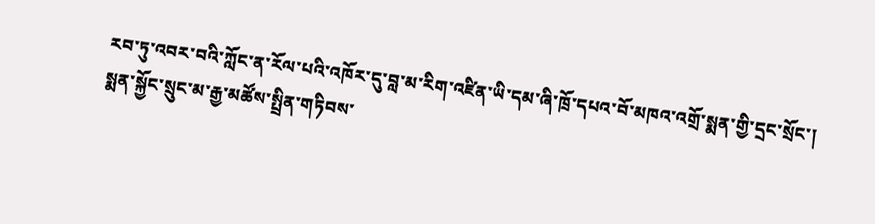རབ་ཏུ་འབར་བའི་ཀློང་ན་རོལ་པའི་འཁོར་དུ་བླ་མ་རིག་འཛིན་ཡི་དམ་ཞི་ཁྲོ་དཔའ་བོ་མཁའ་འགྲོ་སྨན་གྱི་དྲང་སྲོང་། སྨན་སྐྱོང་སྲུང་མ་རྒྱ་མཚོས་སྤྲིན་གཏིབས་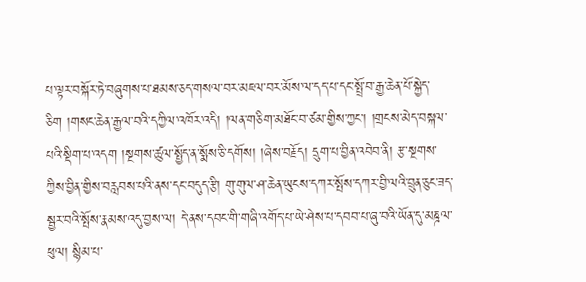པ་ལྟར་བསྐོར་ཏེ་བཞུགས་པ་ཐམས་ཅད་གསལ་བར་མཇལ་བར་མོས་ལ་དད་པ་དང་སྤྲོ་བ་རྒྱ་ཆེན་པོ་སྐྱེད་ཅིག །གསང་ཆེན་རྒྱལ་བའི་དཀྱིལ་འཁོར་འདི། །ལན་གཅིག་མཐོང་བ་ཙམ་གྱིས་ཀྱང་། །གྲངས་མེད་བསྐལ་པའི་སྡིག་པ་འདག །སྔགས་ཚུལ་སྤྱོད་ན་སྨོས་ཅི་དགོས། །ཞེས་བརྗོད། དྲུག་པ་བྱིན་འབེབ་ནི། རྩ་སྔགས་ཀྱིས་བྱིན་གྱིས་བརླབས་པའི་ནས་དང་བདུད་རྩི། གུ་གུལ་ཤ་ཆེན་ཡུངས་དཀར་སྤོས་དཀར་བྱི་ལའི་བྲུན་ཅུང་ཟད་སྦྱར་བའི་སྤོས་རྣམས་འདུ་བྱས་ལ། དེ་ནས་དབང་གི་གཞི་འགོད་པ་ཡེ་ཤེས་པ་དབབ་པ་ཞུ་བའི་ཡོན་དུ་མཎྜལ་ཕུལ། སྙིམ་པ་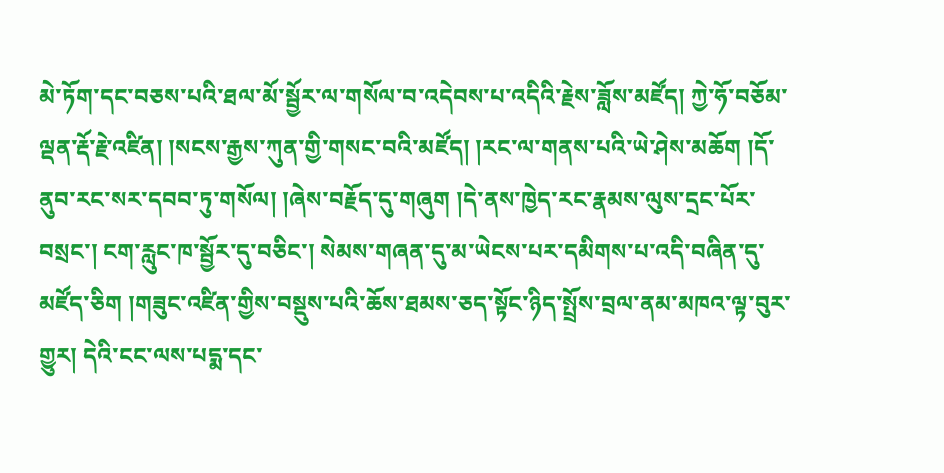མེ་ཏོག་དང་བཅས་པའི་ཐལ་མོ་སྦྱོར་ལ་གསོལ་བ་འདེབས་པ་འདིའི་རྗེས་ཟློས་མཛོད། ཀྱེ་ཧོ་བཅོམ་ལྡན་རྡོ་རྗེ་འཛིན། །སངས་རྒྱས་ཀུན་གྱི་གསང་བའི་མཛོད། །རང་ལ་གནས་པའི་ཡེ་ཤེས་མཆོག །དོ་ནུབ་རང་སར་དབབ་ཏུ་གསོལ། །ཞེས་བརྗོད་དུ་གཞུག །དེ་ནས་ཁྱེད་རང་རྣམས་ལུས་དྲང་པོར་བསྲང་། ངག་རླུང་ཁ་སྦྱོར་དུ་བཅིང་། སེམས་གཞན་དུ་མ་ཡེངས་པར་དམིགས་པ་འདི་བཞིན་དུ་མཛོད་ཅིག །གཟུང་འཛིན་གྱིས་བསྡུས་པའི་ཆོས་ཐམས་ཅད་སྟོང་ཉིད་སྤྲོས་བྲལ་ནམ་མཁའ་ལྟ་བུར་གྱུར། དེའི་ངང་ལས་པདྨ་དང་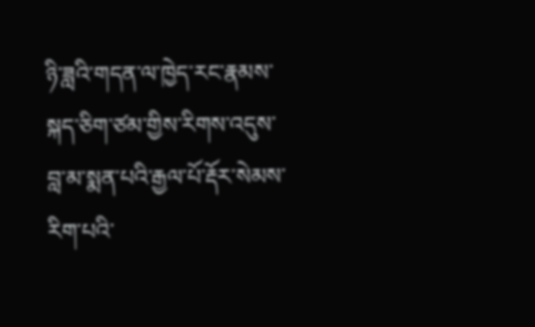ཉི་ཟླའི་གདན་ལ་ཁྱེད་རང་རྣམས་སྐད་ཅིག་ཙམ་གྱིས་རིགས་འདུས་བླ་མ་སྨན་པའི་རྒྱལ་པོ་རྡོར་སེམས་རིག་པའི་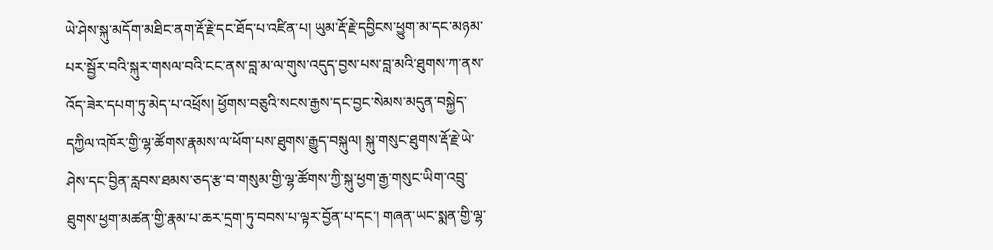ཡེ་ཤེས་སྐུ་མདོག་མཐིང་ནག་རྡོ་རྗེ་དང་ཐོད་པ་འཛིན་པ། ཡུམ་རྡོ་རྗེ་དབྱིངས་ཕྱུག་མ་དང་མཉམ་པར་སྦྱོར་བའི་སྐུར་གསལ་བའི་ངང་ནས་བླ་མ་ལ་གུས་འདུད་བྱས་པས་བླ་མའི་ཐུགས་ཀ་ནས་འོད་ཟེར་དཔག་ཏུ་མེད་པ་འཕྲོས། ཕྱོགས་བཅུའི་སངས་རྒྱས་དང་བྱང་སེམས་མདུན་བསྐྱེད་དཀྱིལ་འཁོར་གྱི་ལྷ་ཚོགས་རྣམས་ལ་ཕོག་པས་ཐུགས་རྒྱུད་བསྐུལ། སྐུ་གསུང་ཐུགས་རྡོ་རྗེ་ཡེ་ཤེས་དང་བྱིན་རླབས་ཐམས་ཅད་རྩ་བ་གསུམ་གྱི་ལྷ་ཚོགས་ཀྱི་སྐུ་ཕྱག་རྒྱ་གསུང་ཡིག་འབྲུ་ཐུགས་ཕྱག་མཚན་གྱི་རྣམ་པ་ཆར་དྲག་ཏུ་བབས་པ་ལྟར་བྱོན་པ་དང་། གཞན་ཡང་སྨན་གྱི་ལྷ་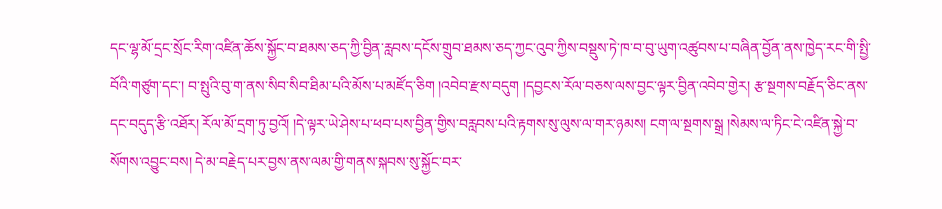དང་ལྷ་མོ་དྲང་སྲོང་རིག་འཛིན་ཆོས་སྐྱོང་བ་ཐམས་ཅད་ཀྱི་བྱིན་རླབས་དངོས་གྲུབ་ཐམས་ཅད་ཀྱང་འུབ་ཀྱིས་བསྡུས་ཏེ་ཁ་བ་བུ་ཡུག་འཚུབས་པ་བཞིན་བྱོན་ནས་ཁྱེད་རང་གི་སྤྱི་བོའི་གཙུག་དང་། བ་སྤུའི་བུ་ག་ནས་སིབ་སིབ་ཐིམ་པའི་མོས་པ་མཛོད་ཅིག །འབེབ་རྫས་བདུག །དབྱངས་རོལ་བཅས་ལས་བྱང་ལྟར་བྱིན་འབེབ་གྱེར། རྩ་སྔགས་བརྗོད་ཅིང་ནས་དང་བདུད་རྩི་འཐོར། རོལ་མོ་དྲག་ཏུ་བྱའོ། །དེ་ལྟར་ཡེ་ཤེས་པ་ཕབ་པས་བྱིན་གྱིས་བརླབས་པའི་རྟགས་སུ་ལུས་ལ་གར་ཉམས། ངག་ལ་སྔགས་སྒྲ །སེམས་ལ་ཏིང་ངེ་འཛིན་སྐྱེ་བ་སོགས་འབྱུང་བས། དེ་མ་བརྗེད་པར་བྱས་ནས་ལམ་གྱི་གནས་སྐབས་སུ་སྐྱོང་བར་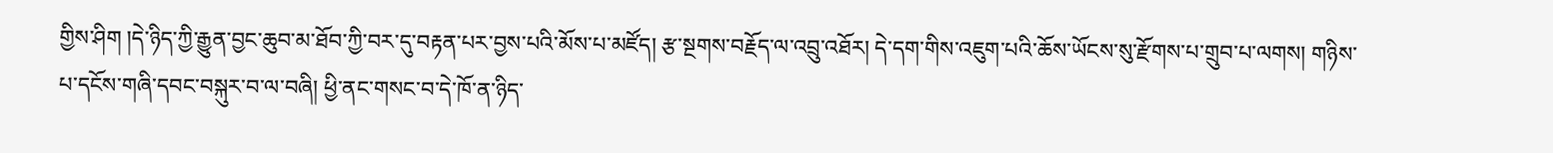གྱིས་ཤིག །དེ་ཉིད་ཀྱི་རྒྱུན་བྱང་ཆུབ་མ་ཐོབ་ཀྱི་བར་དུ་བརྟན་པར་བྱས་པའི་མོས་པ་མཛོད། རྩ་སྔགས་བརྗོད་ལ་འབྲུ་འཐོར། དེ་དག་གིས་འཇུག་པའི་ཆོས་ཡོངས་སུ་རྫོགས་པ་གྲུབ་པ་ལགས། གཉིས་པ་དངོས་གཞི་དབང་བསྐུར་བ་ལ་བཞི། ཕྱི་ནང་གསང་བ་དེ་ཁོ་ན་ཉིད་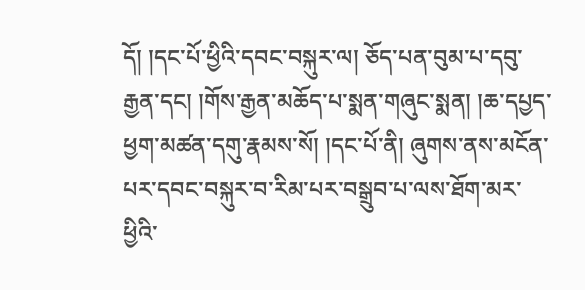དོ། །དང་པོ་ཕྱིའི་དབང་བསྐུར་ལ། ཅོད་པན་བུམ་པ་དབུ་རྒྱན་དང། །གོས་རྒྱན་མཆོད་པ་སྨན་གཞུང་སྨན། །ཆ་དཔྱད་ཕྱག་མཚན་དགུ་རྣམས་སོ། །དང་པོ་ནི། ཞུགས་ནས་མངོན་པར་དབང་བསྐུར་བ་རིམ་པར་བསྒྲུབ་པ་ལས་ཐོག་མར་ཕྱིའི་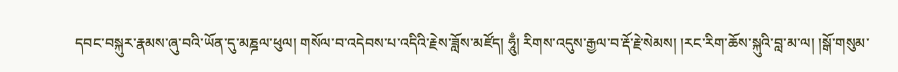དབང་བསྐུར་རྣམས་ཞུ་བའི་ཡོན་དུ་མཎྜལ་ཕུལ། གསོལ་བ་འདེབས་པ་འདིའི་རྗེས་ཟློས་མཛོད། ཧཱུྃ། རིགས་འདུས་རྒྱལ་བ་རྡོ་རྗེ་སེམས། །རང་རིག་ཆོས་སྐུའི་བླ་མ་ལ། །སྒོ་གསུམ་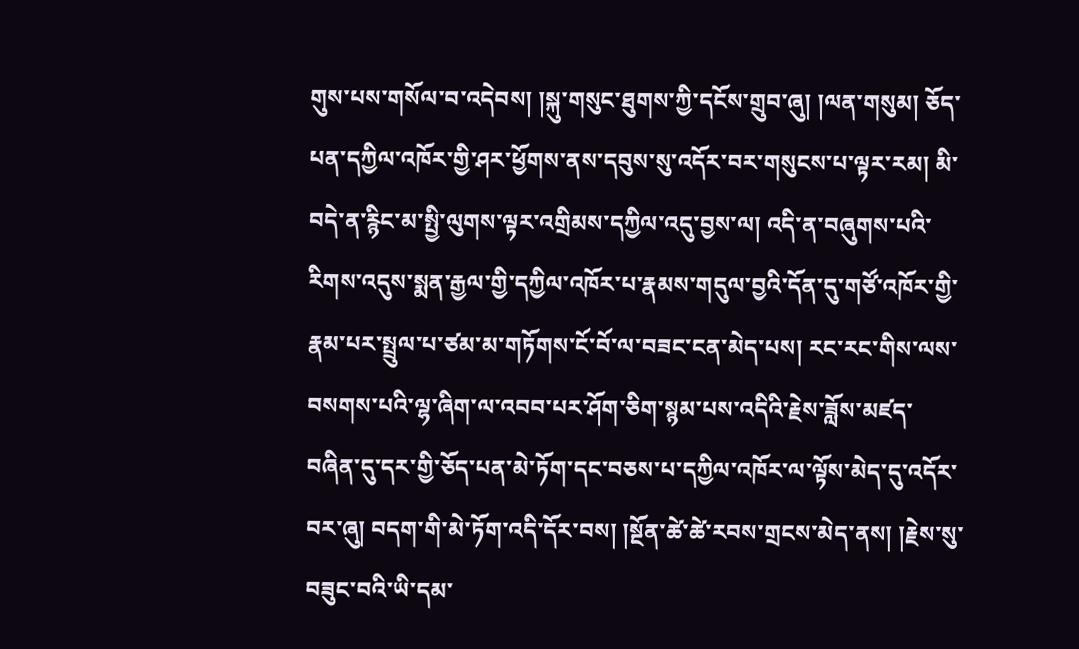གུས་པས་གསོལ་བ་འདེབས། །སྐུ་གསུང་ཐུགས་ཀྱི་དངོས་གྲུབ་ཞུ། །ལན་གསུམ། ཅོད་པན་དཀྱིལ་འཁོར་གྱི་ཤར་ཕྱོགས་ནས་དབུས་སུ་འདོར་བར་གསུངས་པ་ལྟར་རམ། མི་བདེ་ན་རྙིང་མ་སྤྱི་ལུགས་ལྟར་འགྲིམས་དཀྱིལ་འདུ་བྱས་ལ། འདི་ན་བཞུགས་པའི་རིགས་འདུས་སྨན་རྒྱལ་གྱི་དཀྱིལ་འཁོར་པ་རྣམས་གདུལ་བྱའི་དོན་དུ་གཙོ་འཁོར་གྱི་རྣམ་པར་སྤྲུལ་པ་ཙམ་མ་གཏོགས་ངོ་བོ་ལ་བཟང་ངན་མེད་པས། རང་རང་གིས་ལས་བསགས་པའི་ལྷ་ཞིག་ལ་འབབ་པར་ཤོག་ཅིག་སྙམ་པས་འདིའི་རྗེས་ཟློས་མཛད་བཞིན་དུ་དར་གྱི་ཅོད་པན་མེ་ཏོག་དང་བཅས་པ་དཀྱིལ་འཁོར་ལ་ལྟོས་མེད་དུ་འདོར་བར་ཞུ། བདག་གི་མེ་ཏོག་འདི་དོར་བས། །སྔོན་ཚེ་ཚེ་རབས་གྲངས་མེད་ནས། །རྗེས་སུ་བཟུང་བའི་ཡི་དམ་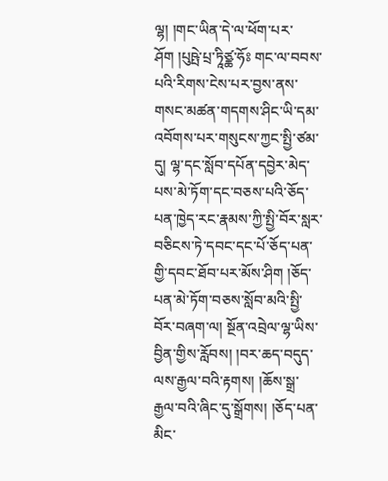ལྷ། །གང་ཡིན་དེ་ལ་ཕོག་པར་ཤོག །པུཥྤེ་པྲ་ཏཱིཙྪ་ཧོཿ གང་ལ་བབས་པའི་རིགས་ངེས་པར་བྱས་ནས་གསང་མཚན་གདགས་ཤིང་ཡི་དམ་འབོགས་པར་གསུངས་ཀྱང་སྤྱི་ཙམ་དུ། ལྷ་དང་སློབ་དཔོན་དབྱེར་མེད་པས་མེ་ཏོག་དང་བཅས་པའི་ཅོད་པན་ཁྱེད་རང་རྣམས་ཀྱི་སྤྱི་བོར་སླར་བཅིངས་ཏེ་དབང་དང་པོ་ཅོད་པན་གྱི་དབང་ཐོབ་པར་མོས་ཤིག །ཅོད་པན་མེ་ཏོག་བཅས་སློབ་མའི་སྤྱི་བོར་བཞག་ལ། སྔོན་འབྲེལ་ལྷ་ཡིས་བྱིན་གྱིས་རློབས། །བར་ཆད་བདུད་ལས་རྒྱལ་བའི་རྟགས། །ཆོས་སྒྲ་རྒྱལ་བའི་ཞིང་དུ་སྒྲོགས། །ཅོད་པན་མིང་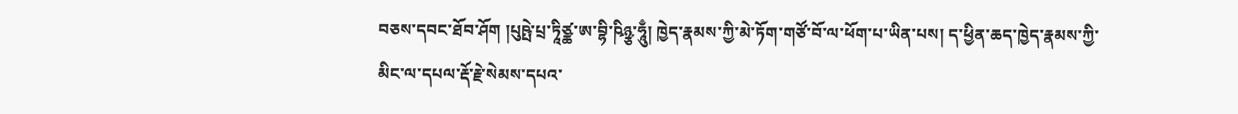བཅས་དབང་ཐོབ་ཤོག །པུཥྤེ་པྲ་ཏཱིཙྪ་ཨ་བྷི་ཥིཉྩ་ཧཱུྃ། ཁྱེད་རྣམས་ཀྱི་མེ་ཏོག་གཙོ་བོ་ལ་ཕོག་པ་ཡིན་པས། ད་ཕྱིན་ཆད་ཁྱེད་རྣམས་ཀྱི་མིང་ལ་དཔལ་རྡོ་རྗེ་སེམས་དཔའ་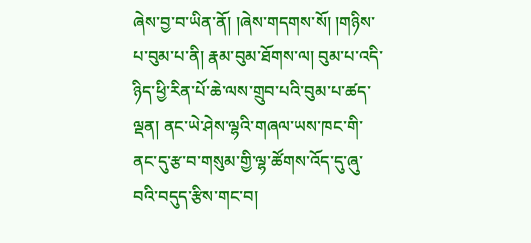ཞེས་བྱ་བ་ཡིན་ནོ། །ཞེས་གདགས་སོ། །གཉིས་པ་བུམ་པ་ནི། རྣམ་བུམ་ཐོགས་ལ། བུམ་པ་འདི་ཉིད་ཕྱི་རིན་པོ་ཆེ་ལས་གྲུབ་པའི་བུམ་པ་ཚད་ལྡན། ནང་ཡེ་ཤེས་ལྷའི་གཞལ་ཡས་ཁང་གི་ནང་དུ་རྩ་བ་གསུམ་གྱི་ལྷ་ཚོགས་འོད་དུ་ཞུ་བའི་བདུད་རྩིས་གང་བ།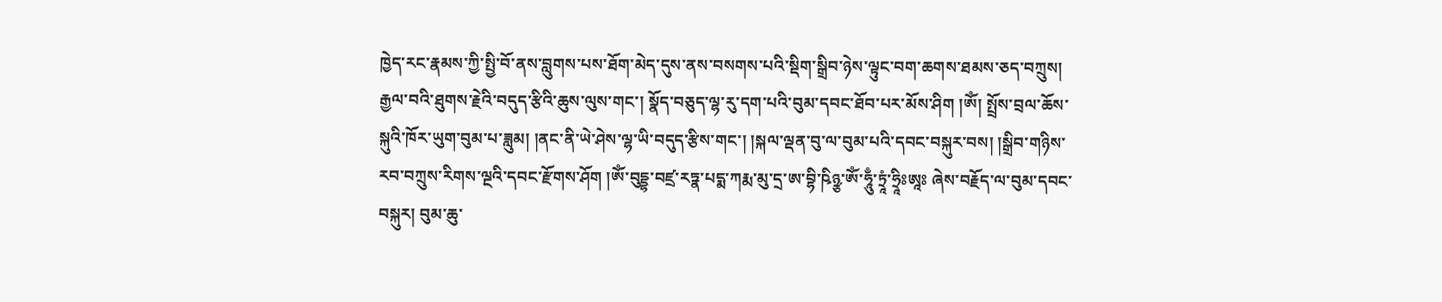ཁྱེད་རང་རྣམས་ཀྱི་སྤྱི་བོ་ནས་བླུགས་པས་ཐོག་མེད་དུས་ནས་བསགས་པའི་སྡིག་སྒྲིབ་ཉེས་ལྟུང་བག་ཆགས་ཐམས་ཅད་བཀྲུས། རྒྱལ་བའི་ཐུགས་རྗེའི་བདུད་རྩིའི་ཆུས་ལུས་གང་། སྣོད་བཅུད་ལྷ་རུ་དག་པའི་བུམ་དབང་ཐོབ་པར་མོས་ཤིག །ཨོཾ། སྤྲོས་བྲལ་ཆོས་སྐུའི་ཁོར་ཡུག་བུམ་པ་ཟླུམ། །ནང་ནི་ཡེ་ཤེས་ལྷ་ཡི་བདུད་རྩིས་གང་། །སྐལ་ལྡན་བུ་ལ་བུམ་པའི་དབང་བསྐུར་བས། །སྒྲིབ་གཉིས་རབ་བཀྲུས་རིགས་ལྔའི་དབང་རྫོགས་ཤོག །ཨོཾ་བུདྡྷ་བཛྲ་རཏྣ་པདྨ་ཀརྨ་མུ་དྲ་ཨ་བྷི་ཥིཉྩ་ཨོཾ་ཧཱུྃ་ཏྲཱཾ་ཧྲཱིཿཨཱཿ ཞེས་བརྗོད་ལ་བུམ་དབང་བསྐུར། བུམ་ཆུ་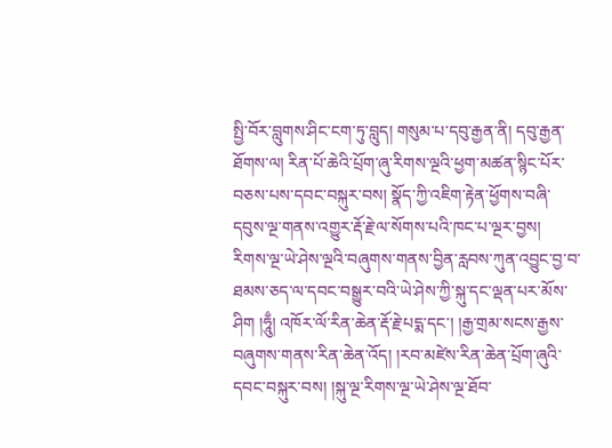སྤྱི་བོར་བླུགས་ཤིང་ངག་ཏུ་བླུད། གསུམ་པ་དབུ་རྒྱན་ནི། དབུ་རྒྱན་ཐོགས་ལ། རིན་པོ་ཆེའི་པྲོག་ཞུ་རིགས་ལྔའི་ཕྱག་མཚན་སྙིང་པོར་བཅས་པས་དབང་བསྐུར་བས། སྣོད་ཀྱི་འཇིག་རྟེན་ཕྱོགས་བཞི་དབུས་ལྔ་གནས་འགྱུར་རྡོ་རྗེ་ལ་སོགས་པའི་ཁང་པ་ལྔར་བྱས། རིགས་ལྔ་ཡེ་ཤེས་ལྔའི་བཞུགས་གནས་བྱིན་རླབས་ཀུན་འབྱུང་བྱ་བ་ཐམས་ཅད་ལ་དབང་བསྒྱུར་བའི་ཡེ་ཤེས་ཀྱི་སྐུ་དང་ལྡན་པར་མོས་ཤིག །ཧཱུྃ། འཁོར་ལོ་རིན་ཆེན་རྡོ་རྗེ་པདྨ་དང་། །རྒྱ་གྲམ་སངས་རྒྱས་བཞུགས་གནས་རིན་ཆེན་འོད། །རབ་མཛེས་རིན་ཆེན་པྲོག་ཞུའི་དབང་བསྐུར་བས། །སྐུ་ལྔ་རིགས་ལྔ་ཡེ་ཤེས་ལྔ་ཐོབ་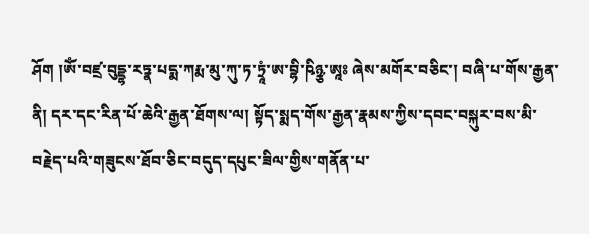ཤོག །ཨོཾ་བཛྲ་བུདྡྷ་རཏྣ་པདྨ་ཀརྨ་མུ་ཀུ་ཏ་ཏྲཱཾ་ཨ་བྷི་ཥིཉྩ་ཨཱཿ ཞེས་མགོར་བཅིང་། བཞི་པ་གོས་རྒྱན་ནི། དར་དང་རིན་པོ་ཆེའི་རྒྱན་ཐོགས་ལ། སྟོད་སྨད་གོས་རྒྱན་རྣམས་ཀྱིས་དབང་བསྐུར་བས་མི་བརྗེད་པའི་གཟུངས་ཐོབ་ཅིང་བདུད་དཔུང་ཟིལ་གྱིས་གནོན་པ་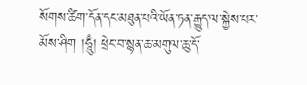སོགས་ཚིག་དོན་དང་མཐུན་པའི་ཡོན་ཏན་རྒྱུད་ལ་སྐྱེས་པར་མོས་ཤིག །ཧཱུྃ། ཕྲེང་བ་སྙན་ཆ་མགུལ་ཆུ་དོ་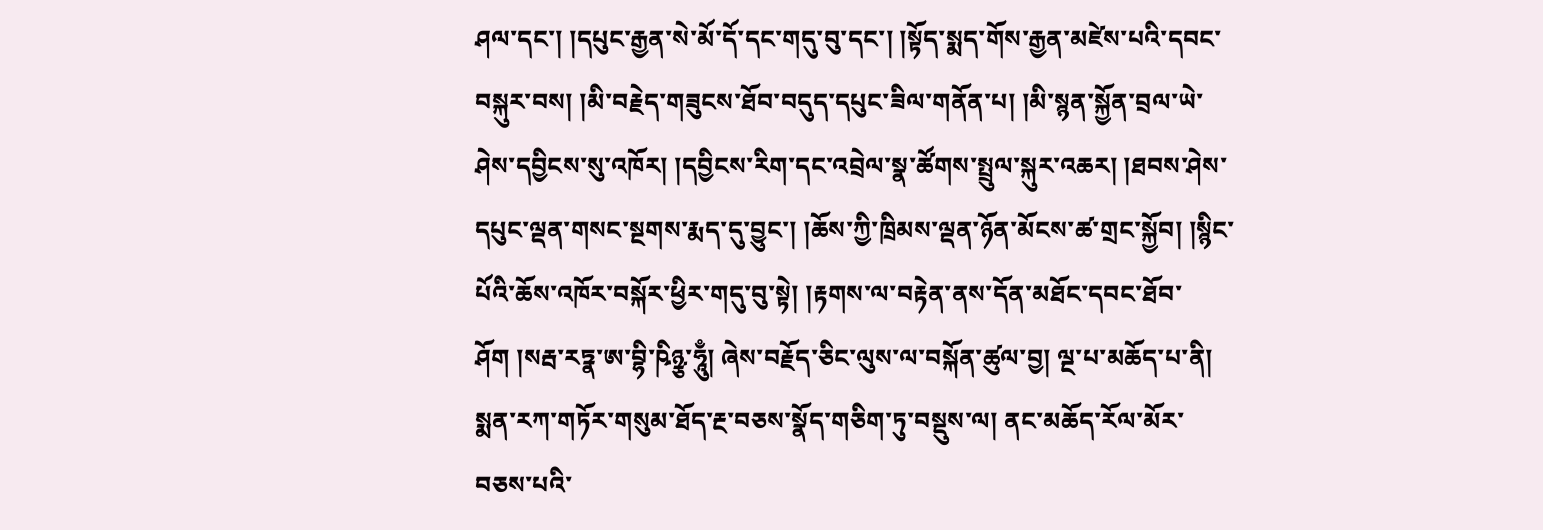ཤལ་དང་། །དཔུང་རྒྱན་སེ་མོ་དོ་དང་གདུ་བུ་དང་། །སྟོད་སྨད་གོས་རྒྱན་མཛེས་པའི་དབང་བསྐུར་བས། །མི་བརྗེད་གཟུངས་ཐོབ་བདུད་དཔུང་ཟིལ་གནོན་པ། །མི་སྙན་སྐྱོན་བྲལ་ཡེ་ཤེས་དབྱིངས་སུ་འཁོར། །དབྱིངས་རིག་དང་འབྲེལ་སྣ་ཚོགས་སྤྲུལ་སྐུར་འཆར། །ཐབས་ཤེས་དཔུང་ལྡན་གསང་སྔགས་རྨད་དུ་བྱུང་། །ཆོས་ཀྱི་ཁྲིམས་ལྡན་ཉོན་མོངས་ཚ་གྲང་སྐྱོབ། །སྙིང་པོའི་ཆོས་འཁོར་བསྐོར་ཕྱིར་གདུ་བུ་སྟེ། །རྟགས་ལ་བརྟེན་ནས་དོན་མཐོང་དབང་ཐོབ་ཤོག །སརྦ་རཏྣ་ཨ་བྷི་ཥིཉྩ་ཧཱུྃ། ཞེས་བརྗོད་ཅིང་ལུས་ལ་བསྐོན་ཚུལ་བྱ། ལྔ་པ་མཆོད་པ་ནི། སྨན་རཀ་གཏོར་གསུམ་ཐོད་རྔ་བཅས་སྣོད་གཅིག་ཏུ་བསྡུས་ལ། ནང་མཆོད་རོལ་མོར་བཅས་པའི་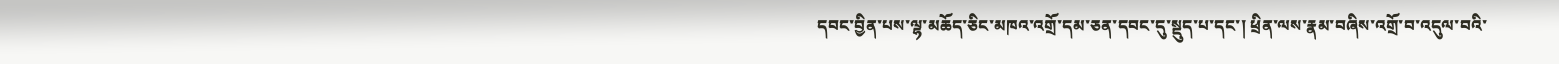དབང་བྱིན་པས་ལྷ་མཆོད་ཅིང་མཁའ་འགྲོ་དམ་ཅན་དབང་དུ་སྡུད་པ་དང་། ཕྲིན་ལས་རྣམ་བཞིས་འགྲོ་བ་འདུལ་བའི་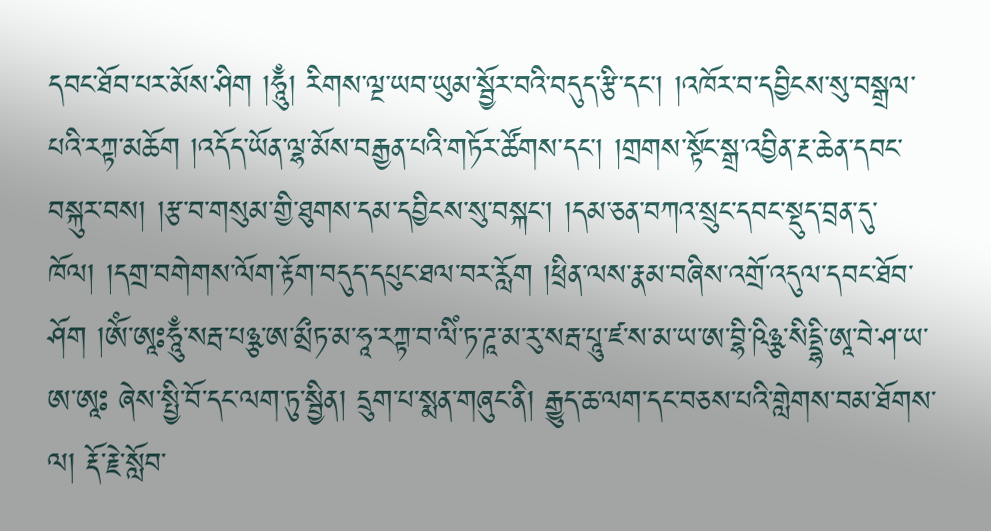དབང་ཐོབ་པར་མོས་ཤིག །ཧཱུྃ། རིགས་ལྔ་ཡབ་ཡུམ་སྦྱོར་བའི་བདུད་རྩི་དང་། །འཁོར་བ་དབྱིངས་སུ་བསྒྲལ་པའི་རཀྟ་མཆོག །འདོད་ཡོན་ལྷ་མོས་བརྒྱན་པའི་གཏོར་ཚོགས་དང་། །གྲགས་སྟོང་སྒྲ་འབྱིན་རྔ་ཆེན་དབང་བསྐུར་བས། །རྩ་བ་གསུམ་གྱི་ཐུགས་དམ་དབྱིངས་སུ་བསྐང་། །དམ་ཅན་བཀའ་སྲུང་དབང་སྡུད་བྲན་དུ་ཁོལ། །དགྲ་བགེགས་ལོག་རྟོག་བདུད་དཔུང་ཐལ་བར་རློག །ཕྲིན་ལས་རྣམ་བཞིས་འགྲོ་འདུལ་དབང་ཐོབ་ཤོག །ཨོཾ་ཨཱཿཧཱུྃ་སརྦ་པཉྩ་ཨ་མྲྀཏ་མ་ཧཱ་རཀྟ་བ་ལིཾ་ཏ་ཌཱ་མ་རུ་སརྦ་པཱུ་ཛ་ས་མ་ཡ་ཨ་བྷི་ཥིཉྩ་སིདྡྷི་ཨཱ་བེ་ཤ་ཡ་ཨ་ཨཱཿ ཞེས་སྤྱི་བོ་དང་ལག་ཏུ་སྦྱིན། དྲུག་པ་སྨན་གཞུང་ནི། རྒྱུད་ཆ་ལག་དང་བཅས་པའི་གླེགས་བམ་ཐོགས་ལ། རྡོ་རྗེ་སློབ་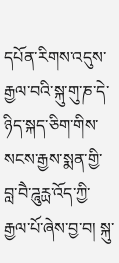དཔོན་རིགས་འདུས་རྒྱལ་བའི་སྐུ་གུ་ཎ་དེ་ཉིད་སྐད་ཅིག་གིས་སངས་རྒྱས་སྨན་གྱི་བླ་བཻ་ཌཱུརྻ་འོད་ཀྱི་རྒྱལ་པོ་ཞེས་བྱ་བ། སྐུ་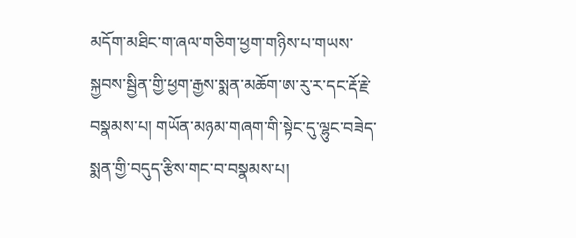མདོག་མཐིང་ག་ཞལ་གཅིག་ཕྱག་གཉིས་པ་གཡས་སྐྱབས་སྦྱིན་གྱི་ཕྱག་རྒྱས་སྨན་མཆོག་ཨ་རུ་ར་དང་རྡོ་རྗེ་བསྣམས་པ། གཡོན་མཉམ་གཞག་གི་སྟེང་དུ་ལྷུང་བཟེད་སྨན་གྱི་བདུད་རྩིས་གང་བ་བསྣམས་པ།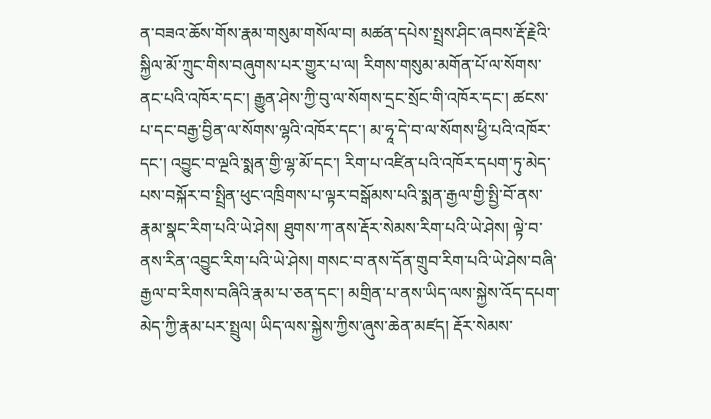ན་བཟའ་ཆོས་གོས་རྣམ་གསུམ་གསོལ་བ། མཚན་དཔེས་སྤྲས་ཤིང་ཞབས་རྡོ་རྗེའི་སྐྱིལ་མོ་ཀྲུང་གིས་བཞུགས་པར་གྱུར་པ་ལ། རིགས་གསུམ་མགོན་པོ་ལ་སོགས་ནང་པའི་འཁོར་དང་། རྒྱུན་ཤེས་ཀྱི་བུ་ལ་སོགས་དྲང་སྲོང་གི་འཁོར་དང་། ཚངས་པ་དང་བརྒྱ་བྱིན་ལ་སོགས་ལྷའི་འཁོར་དང་། མ་ཧཱ་དེ་བ་ལ་སོགས་ཕྱི་པའི་འཁོར་དང་། འབྱུང་བ་ལྔའི་སྨན་གྱི་ལྷ་མོ་དང་། རིག་པ་འཛིན་པའི་འཁོར་དཔག་ཏུ་མེད་པས་བསྐོར་བ་སྤྲིན་ཕུང་འཁྲིགས་པ་ལྟར་བསྒོམས་པའི་སྨན་རྒྱལ་གྱི་སྤྱི་བོ་ནས་རྣམ་སྣང་རིག་པའི་ཡེ་ཤེས། ཐུགས་ཀ་ནས་རྡོར་སེམས་རིག་པའི་ཡེ་ཤེས། ལྟེ་བ་ནས་རིན་འབྱུང་རིག་པའི་ཡེ་ཤེས། གསང་བ་ནས་དོན་གྲུབ་རིག་པའི་ཡེ་ཤེས་བཞི་རྒྱལ་བ་རིགས་བཞིའི་རྣམ་པ་ཅན་དང་། མགྲིན་པ་ནས་ཡིད་ལས་སྐྱེས་འོད་དཔག་མེད་ཀྱི་རྣམ་པར་སྤྲུལ། ཡིད་ལས་སྐྱེས་ཀྱིས་ཞུས་ཆེན་མཛད། རྡོར་སེམས་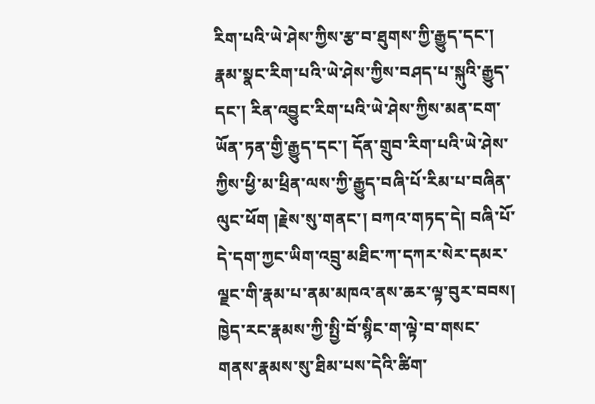རིག་པའི་ཡེ་ཤེས་ཀྱིས་རྩ་བ་ཐུགས་ཀྱི་རྒྱུད་དང་། རྣམ་སྣང་རིག་པའི་ཡེ་ཤེས་ཀྱིས་བཤད་པ་སྐུའི་རྒྱུད་དང་། རིན་འབྱུང་རིག་པའི་ཡེ་ཤེས་ཀྱིས་མན་ངག་ཡོན་ཏན་གྱི་རྒྱུད་དང་། དོན་གྲུབ་རིག་པའི་ཡེ་ཤེས་ཀྱིས་ཕྱི་མ་ཕྲིན་ལས་ཀྱི་རྒྱུད་བཞི་པོ་རིམ་པ་བཞིན་ལུང་ཕོག །རྗེས་སུ་གནང་། བཀའ་གཏད་དེ། བཞི་པོ་དེ་དག་ཀྱང་ཡིག་འབྲུ་མཐིང་ཀ་དཀར་སེར་དམར་ལྗང་གི་རྣམ་པ་ནམ་མཁའ་ནས་ཆར་ལྟ་བུར་བབས། ཁྱེད་རང་རྣམས་ཀྱི་སྤྱི་བོ་སྙིང་ག་ལྟེ་བ་གསང་གནས་རྣམས་སུ་ཐིམ་པས་དེའི་ཚིག་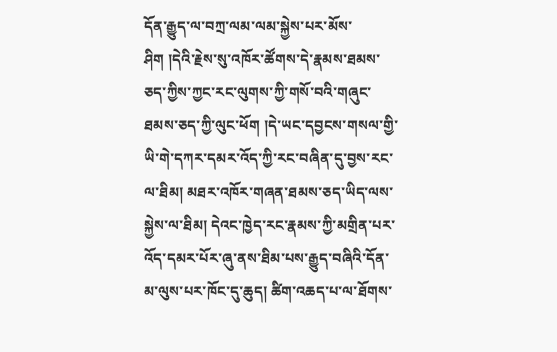དོན་རྒྱུད་ལ་བཀྲ་ལམ་ལམ་སྐྱེས་པར་མོས་ཤིག །དེའི་རྗེས་སུ་འཁོར་ཚོགས་དེ་རྣམས་ཐམས་ཅད་ཀྱིས་ཀྱང་རང་ལུགས་ཀྱི་གསོ་བའི་གཞུང་ཐམས་ཅད་ཀྱི་ལུང་ཕོག །དེ་ཡང་དབྱངས་གསལ་གྱི་ཡི་གེ་དཀར་དམར་འོད་ཀྱི་རང་བཞིན་དུ་བྱས་རང་ལ་ཐིམ། མཐར་འཁོར་གཞན་ཐམས་ཅད་ཡིད་ལས་སྐྱེས་ལ་ཐིམ། དེའང་ཁྱེད་རང་རྣམས་ཀྱི་མགྲིན་པར་འོད་དམར་པོར་ཞུ་ནས་ཐིམ་པས་རྒྱུད་བཞིའི་དོན་མ་ལུས་པར་ཁོང་དུ་ཆུད། ཚིག་འཆད་པ་ལ་ཐོགས་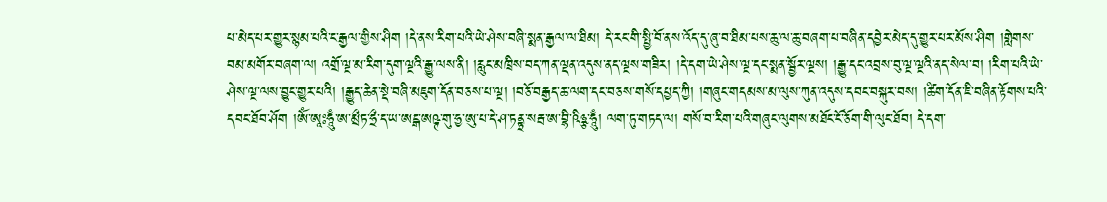པ་མེད་པར་གྱུར་སྙམ་པའི་ང་རྒྱལ་གྱིས་ཤིག །དེ་ནས་རིག་པའི་ཡེ་ཤེས་བཞི་སྨན་རྒྱལ་ལ་ཐིམ། དེ་རང་གི་སྤྱི་བོ་ནས་འོད་དུ་ཞུ་བ་ཐིམ་པས་ཆུ་ལ་ཆུ་བཞག་པ་བཞིན་དབྱེར་མེད་དུ་གྱུར་པར་མོས་ཤིག །གླེགས་བམ་མགོར་བཞག་ལ། འགྲོ་ལྔ་མ་རིག་དུག་ལྔའི་རྒྱུ་ལས་ནི། །རླུང་མཁྲིས་བད་ཀན་ལྡན་འདུས་ནད་ལྔས་གཟིར། །དེ་དག་ཡེ་ཤེས་ལྔ་དང་སྨན་སྦྱོར་ལྔས། །རྒྱུ་དང་འབྲས་བུ་ལྔ་ལྔའི་ནད་སེལ་བ། །རིག་པའི་ཡེ་ཤེས་ལྔ་ལས་བྱུང་གྱུར་པའི། །རྒྱུད་ཆེན་སྡེ་བཞི་མཇུག་དོན་བཅས་པ་ལྔ། །བཅོ་བརྒྱད་ཆ་ལག་དང་བཅས་གསོ་དཔྱད་ཀྱི། །གཞུང་གདམས་མ་ལུས་ཀུན་འདུས་དབང་བསྐུར་བས། །ཚིག་དོན་ཇི་བཞིན་རྟོགས་པའི་དབང་ཐོབ་ཤོག །ཨོཾ་ཨཱཿཧཱུྃ་ཨ་མྲྀཏ་ཧྲྀ་ད་ཡ་ཨངྒ་ཨཥྚ་གུ་ཧྱ་ཨུ་པ་དེ་ཤ་ཏནྟྲ་སརྦ་ཨ་བྷི་ཥིཉྩ་ཧཱུྃ། ལག་ཏུ་གཏད་ལ། གསོ་བ་རིག་པའི་གཞུང་ལུགས་མཐོང་ངོ་ཅོག་གི་ལུང་ཐོབ། དེ་དག་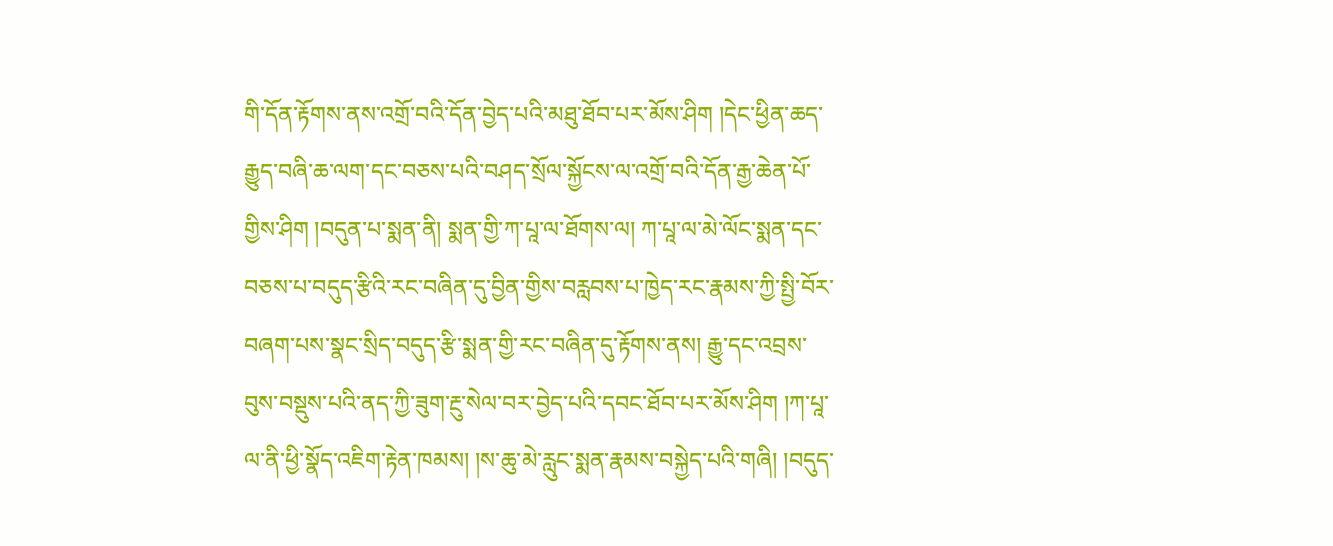གི་དོན་རྟོགས་ནས་འགྲོ་བའི་དོན་བྱེད་པའི་མཐུ་ཐོབ་པར་མོས་ཤིག །དེང་ཕྱིན་ཆད་རྒྱུད་བཞི་ཆ་ལག་དང་བཅས་པའི་བཤད་སྲོལ་སྐྱོངས་ལ་འགྲོ་བའི་དོན་རྒྱ་ཆེན་པོ་གྱིས་ཤིག །བདུན་པ་སྨན་ནི། སྨན་གྱི་ཀ་པཱ་ལ་ཐོགས་ལ། ཀ་པཱ་ལ་མེ་ལོང་སྨན་དང་བཅས་པ་བདུད་རྩིའི་རང་བཞིན་དུ་བྱིན་གྱིས་བརླབས་པ་ཁྱེད་རང་རྣམས་ཀྱི་སྤྱི་བོར་བཞག་པས་སྣང་སྲིད་བདུད་རྩི་སྨན་གྱི་རང་བཞིན་དུ་རྟོགས་ནས། རྒྱུ་དང་འབྲས་བུས་བསྡུས་པའི་ནད་ཀྱི་ཟུག་རྔུ་སེལ་བར་བྱེད་པའི་དབང་ཐོབ་པར་མོས་ཤིག །ཀ་པཱ་ལ་ནི་ཕྱི་སྣོད་འཇིག་རྟེན་ཁམས། །ས་ཆུ་མེ་རླུང་སྨན་རྣམས་བསྐྱེད་པའི་གཞི། །བདུད་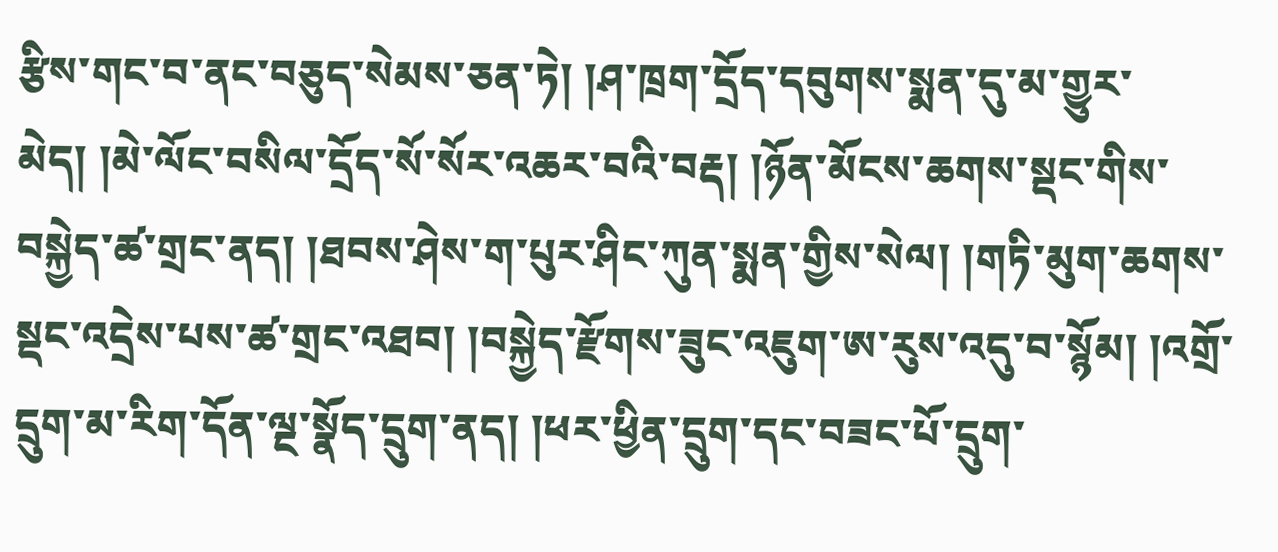རྩིས་གང་བ་ནང་བཅུད་སེམས་ཅན་ཏེ། །ཤ་ཁྲག་དྲོད་དབུགས་སྨན་དུ་མ་གྱུར་མེད། །མེ་ལོང་བསིལ་དྲོད་སོ་སོར་འཆར་བའི་བརྡ། །ཉོན་མོངས་ཆགས་སྡང་གིས་བསྐྱེད་ཚ་གྲང་ནད། །ཐབས་ཤེས་ག་པུར་ཤིང་ཀུན་སྨན་གྱིས་སེལ། །གཏི་མུག་ཆགས་སྡང་འདྲེས་པས་ཚ་གྲང་འཐབ། །བསྐྱེད་རྫོགས་ཟུང་འཇུག་ཨ་རུས་འདུ་བ་སྙོམ། །འགྲོ་དྲུག་མ་རིག་དོན་ལྔ་སྣོད་དྲུག་ནད། །ཕར་ཕྱིན་དྲུག་དང་བཟང་པོ་དྲུག་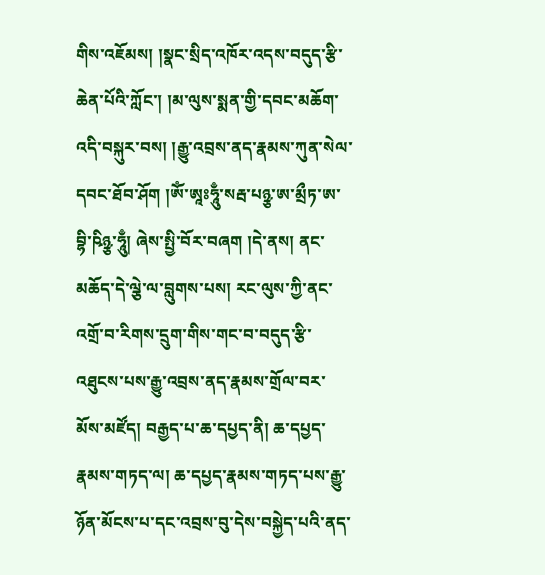གིས་འཇོམས། །སྣང་སྲིད་འཁོར་འདས་བདུད་རྩི་ཆེན་པོའི་ཀློང་། །མ་ལུས་སྨན་གྱི་དབང་མཆོག་འདི་བསྐུར་བས། །རྒྱུ་འབྲས་ནད་རྣམས་ཀུན་སེལ་དབང་ཐོབ་ཤོག །ཨོཾ་ཨཱཿཧཱུྃ་སརྦ་པཉྩ་ཨ་མྲྀཏ་ཨ་བྷི་ཥིཉྩ་ཧཱུྃ། ཞེས་སྤྱི་བོར་བཞག །དེ་ནས། ནང་མཆོད་དེ་ལྕེ་ལ་བླུགས་པས། རང་ལུས་ཀྱི་ནང་འགྲོ་བ་རིགས་དྲུག་གིས་གང་བ་བདུད་རྩི་འཐུངས་པས་རྒྱུ་འབྲས་ནད་རྣམས་གྲོལ་བར་མོས་མཛོད། བརྒྱད་པ་ཆ་དཔྱད་ནི། ཆ་དཔྱད་རྣམས་གཏད་ལ། ཆ་དཔྱད་རྣམས་གཏད་པས་རྒྱུ་ཉོན་མོངས་པ་དང་འབྲས་བུ་དེས་བསྐྱེད་པའི་ནད་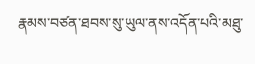རྣམས་བཙན་ཐབས་སུ་ཡུལ་ནས་འདོན་པའི་མཐུ་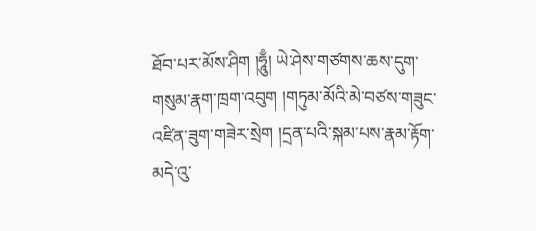ཐོབ་པར་མོས་ཤིག །ཧཱུྃ། ཡེ་ཤེས་གཙགས་ཆས་དུག་གསུམ་རྣག་ཁྲག་འབུག །གཏུམ་མོའི་མེ་བཙས་གཟུང་འཛིན་ཟུག་གཟེར་སྲེག །དྲན་པའི་སྐམ་པས་རྣམ་རྟོག་མདེ་འུ་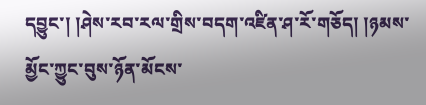དབྱུང་། །ཤེས་རབ་རལ་གྲིས་བདག་འཛིན་ཤ་རོ་གཅོད། །ཉམས་མྱོང་ཀྱུང་བུས་ཉོན་མོངས་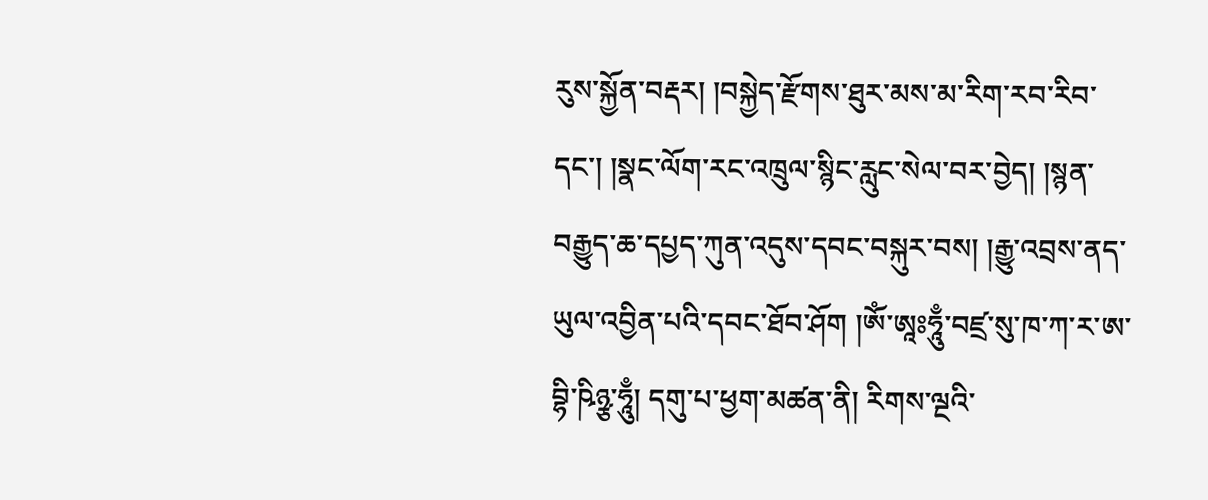རུས་སྐྱོན་བརྡར། །བསྐྱེད་རྫོགས་ཐུར་མས་མ་རིག་རབ་རིབ་དང་། །སྣང་ལོག་རང་འཁྲུལ་སྙིང་རླུང་སེལ་བར་བྱེད། །སྙན་བརྒྱུད་ཆ་དཔྱད་ཀུན་འདུས་དབང་བསྐུར་བས། །རྒྱུ་འབྲས་ནད་ཡུལ་འབྱིན་པའི་དབང་ཐོབ་ཤོག །ཨོཾ་ཨཱཿཧཱུྃ་བཛྲ་སུ་ཁ་ཀ་ར་ཨ་བྷི་ཥིཉྩ་ཧཱུྃ། དགུ་པ་ཕྱག་མཚན་ནི། རིགས་ལྔའི་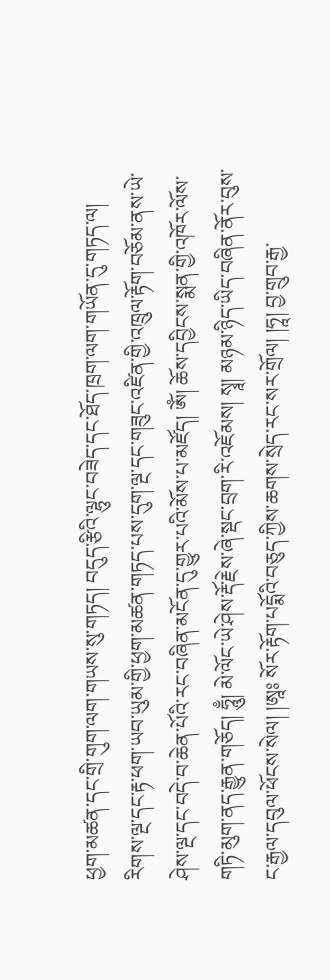ཕྱག་མཚན་དང་གྲི་གུག་ལག་གཡས་སུ་གཏད། བདུད་རྩིའི་ལྷུང་བཟེད་དང་ཐོད་ཁྲག་ལག་གཡོན་དུ་གཏད་ལ། རིགས་ལྔ་དང་རྟ་ཕག་ཡབ་ཡུམ་གྱི་ཕྱག་མཚན་གཏད་པས་དུག་ལྔ་དང་གཟུང་འཛིན་གྱི་འཁྲུལ་རྟོག་བཅོམ་ནས་ཡེ་ཤེས་ལྔ་དང་བདེ་བ་ཆེན་པོའི་རང་བཞིན་མངོན་དུ་གྱུར་པའི་མོས་པ་མཛོད། ཨོཾ། ཆོས་དབྱིངས་སྨན་གྱི་འཁོར་ལོས་གཏི་མུག་ནད་རྒྱུན་གཅོད། ཧཱུྃ། མེ་ལོང་ཡེ་ཤེས་རྡོ་རྗེས་ཞེ་སྡང་བྲག་རི་འཇོམས། སྭཱ། མཉམ་ཉིད་ཡིད་བཞིན་ནོར་བུས་ང་རྒྱལ་དབུལ་ཕོངས་སེལ། །ཨཱཿ སོར་རྟོག་པདྨོའི་བཅུད་ཀྱིས་ཆགས་སྲེད་རང་སར་གྲོལ། །ཧཱ། བྱ་གྲུབ་རྒྱ་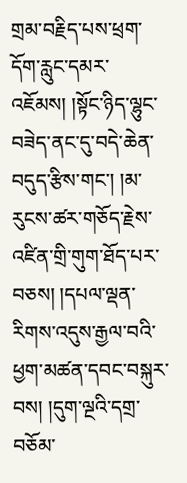གྲམ་བརྗིད་པས་ཕྲག་དོག་རླུང་དམར་འཇོམས། །སྟོང་ཉིད་ལྷུང་བཟེད་ནང་དུ་བདེ་ཆེན་བདུད་རྩིས་གང་། །མ་རུངས་ཚར་གཅོད་རྗེས་འཛིན་གྲི་གུག་ཐོད་པར་བཅས། །དཔལ་ལྡན་རིགས་འདུས་རྒྱལ་བའི་ཕྱག་མཚན་དབང་བསྐུར་བས། །དུག་ལྔའི་དགྲ་བཅོམ་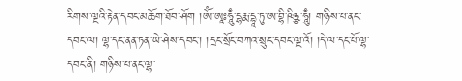རིགས་ལྔའི་རྟེན་དབང་མཆོག་ཐོབ་ཤོག །ཨོཾ་ཨཱཿཧཱུྃ་དྷརྨ་དྷཱ་ཏུ་ཨ་བྷི་ཥིཉྩ་ཧཱུྃ། གཉིས་པ་ནང་དབང་ལ། ལྷ་དང་ནན་ཏན་ཡེ་ཤེས་དབང་། །དྲང་སྲོང་བཀའ་སྲུང་དབང་ལྔ་འོ། །དེ་ལ་དང་པོ་ལྷ་དབང་ནི། གཉིས་པ་ནང་ལྷ་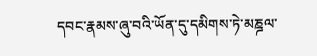དབང་རྣམས་ཞུ་བའི་ཡོན་དུ་དམིགས་ཏེ་མཎྜལ་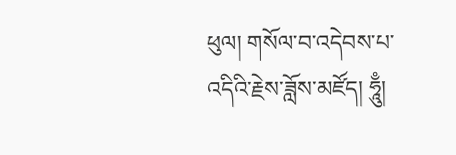ཕུལ། གསོལ་བ་འདེབས་པ་འདིའི་རྗེས་ཟློས་མཛོད། ཧཱུྃ།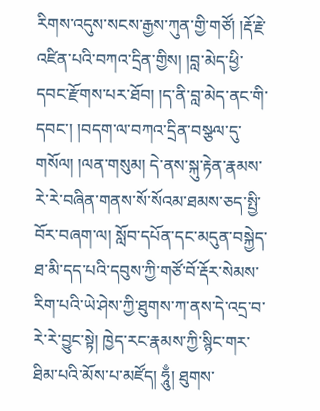རིགས་འདུས་སངས་རྒྱས་ཀུན་གྱི་གཙོ། །རྡོ་རྗེ་འཛིན་པའི་བཀའ་དྲིན་གྱིས། །བླ་མེད་ཕྱི་དབང་རྫོགས་པར་ཐོབ། །ད་ནི་བླ་མེད་ནང་གི་དབང་། །བདག་ལ་བཀའ་དྲིན་བསྩལ་དུ་གསོལ། །ལན་གསུམ། དེ་ནས་སྐུ་རྟེན་རྣམས་རེ་རེ་བཞིན་གནས་སོ་སོའམ་ཐམས་ཅད་སྤྱི་བོར་བཞག་ལ། སློབ་དཔོན་དང་མདུན་བསྐྱེད་ཐ་མི་དད་པའི་དབུས་ཀྱི་གཙོ་བོ་རྡོར་སེམས་རིག་པའི་ཡེ་ཤེས་ཀྱི་ཐུགས་ཀ་ནས་དེ་འདྲ་བ་རེ་རེ་བྱུང་སྟེ། ཁྱེད་རང་རྣམས་ཀྱི་སྙིང་གར་ཐིམ་པའི་མོས་པ་མཛོད། ཧཱུྃ། ཐུགས་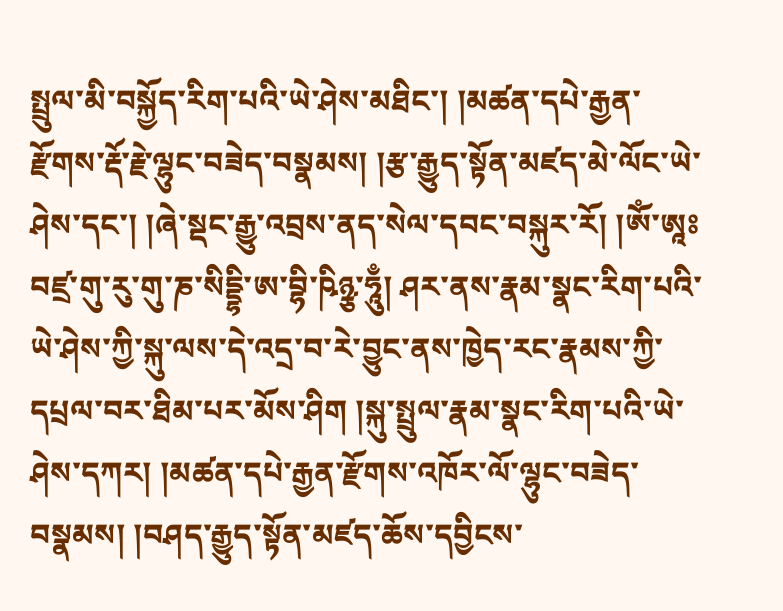སྤྲུལ་མི་བསྐྱོད་རིག་པའི་ཡེ་ཤེས་མཐིང་། །མཚན་དཔེ་རྒྱན་རྫོགས་རྡོ་རྗེ་ལྷུང་བཟེད་བསྣམས། །རྩ་རྒྱུད་སྟོན་མཛད་མེ་ལོང་ཡེ་ཤེས་དང་། །ཞེ་སྡང་རྒྱུ་འབྲས་ནད་སེལ་དབང་བསྐུར་རོ། །ཨོཾ་ཨཱཿབཛྲ་གུ་རུ་གུ་ཎ་སིདྡྷི་ཨ་བྷི་ཥིཉྩ་ཧཱུྃ། ཤར་ནས་རྣམ་སྣང་རིག་པའི་ཡེ་ཤེས་ཀྱི་སྐུ་ལས་དེ་འདྲ་བ་རེ་བྱུང་ནས་ཁྱེད་རང་རྣམས་ཀྱི་དཔྲལ་བར་ཐིམ་པར་མོས་ཤིག །སྐུ་སྤྲུལ་རྣམ་སྣང་རིག་པའི་ཡེ་ཤེས་དཀར། །མཚན་དཔེ་རྒྱན་རྫོགས་འཁོར་ལོ་ལྷུང་བཟེད་བསྣམས། །བཤད་རྒྱུད་སྟོན་མཛད་ཆོས་དབྱིངས་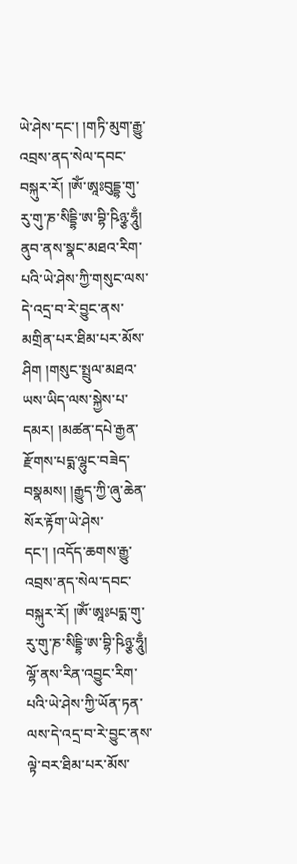ཡེ་ཤེས་དང་། །གཏི་མུག་རྒྱུ་འབྲས་ནད་སེལ་དབང་བསྐུར་རོ། །ཨོཾ་ཨཱཿབུདྡྷ་གུ་རུ་གུ་ཎ་སིདྡྷི་ཨ་བྷི་ཥིཉྩ་ཧཱུྃ། ནུབ་ནས་སྣང་མཐའ་རིག་པའི་ཡེ་ཤེས་ཀྱི་གསུང་ལས་དེ་འདྲ་བ་རེ་བྱུང་ནས་མགྲིན་པར་ཐིམ་པར་མོས་ཤིག །གསུང་སྤྲུལ་མཐའ་ཡས་ཡིད་ལས་སྐྱེས་པ་དམར། །མཚན་དཔེ་རྒྱན་རྫོགས་པདྨ་ལྷུང་བཟེད་བསྣམས། །རྒྱུད་ཀྱི་ཞུ་ཆེན་སོར་རྟོག་ཡེ་ཤེས་དང་། །འདོད་ཆགས་རྒྱུ་འབྲས་ནད་སེལ་དབང་བསྐུར་རོ། །ཨོཾ་ཨཱཿཔདྨ་གུ་རུ་གུ་ཎ་སིདྡྷི་ཨ་བྷི་ཥིཉྩ་ཧཱུྃ། ལྷོ་ནས་རིན་འབྱུང་རིག་པའི་ཡེ་ཤེས་ཀྱི་ཡོན་ཏན་ལས་དེ་འདྲ་བ་རེ་བྱུང་ནས་ལྟེ་བར་ཐིམ་པར་མོས་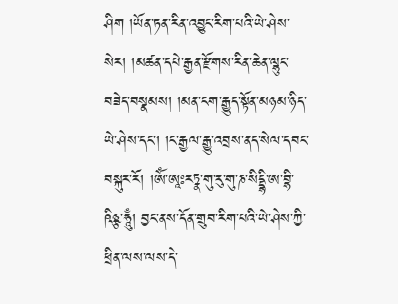ཤིག །ཡོན་ཏན་རིན་འབྱུང་རིག་པའི་ཡེ་ཤེས་སེར། །མཚན་དཔེ་རྒྱན་རྫོགས་རིན་ཆེན་ལྷུང་བཟེད་བསྣམས། །མན་ངག་རྒྱུད་སྟོན་མཉམ་ཉིད་ཡེ་ཤེས་དང་། །ང་རྒྱལ་རྒྱུ་འབྲས་ནད་སེལ་དབང་བསྐུར་རོ། །ཨོཾ་ཨཱཿརཏྣ་གུ་རུ་གུ་ཎ་སིདྡྷི་ཨ་བྷི་ཥིཉྩ་ཧཱུྃ། བྱང་ནས་དོན་གྲུབ་རིག་པའི་ཡེ་ཤེས་ཀྱི་ཕྲིན་ལས་ལས་དེ་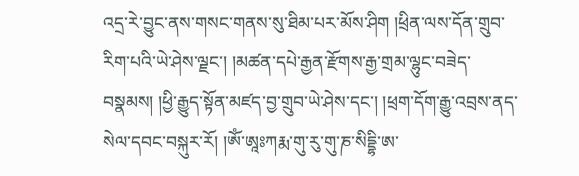འདྲ་རེ་བྱུང་ནས་གསང་གནས་སུ་ཐིམ་པར་མོས་ཤིག །ཕྲིན་ལས་དོན་གྲུབ་རིག་པའི་ཡེ་ཤེས་ལྗང་། །མཚན་དཔེ་རྒྱན་རྫོགས་རྒྱ་གྲམ་ལྷུང་བཟེད་བསྣམས། །ཕྱི་རྒྱུད་སྟོན་མཛད་བྱ་གྲུབ་ཡེ་ཤེས་དང་། །ཕྲག་དོག་རྒྱུ་འབྲས་ནད་སེལ་དབང་བསྐུར་རོ། །ཨོཾ་ཨཱཿཀརྨ་གུ་རུ་གུ་ཎ་སིདྡྷི་ཨ་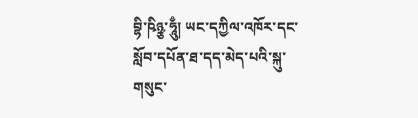བྷི་ཥིཉྩ་ཧཱུྃ། ཡང་དཀྱིལ་འཁོར་དང་སློབ་དཔོན་ཐ་དད་མེད་པའི་སྐུ་གསུང་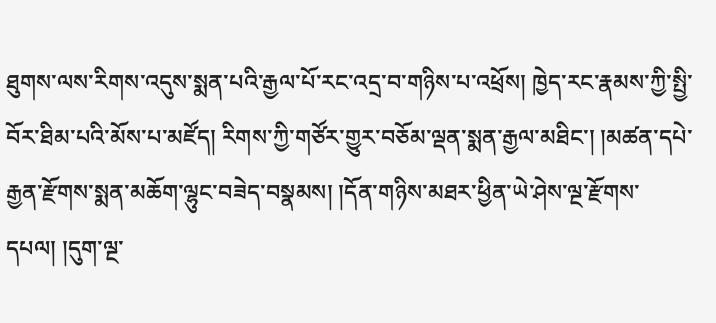ཐུགས་ལས་རིགས་འདུས་སྨན་པའི་རྒྱལ་པོ་རང་འདྲ་བ་གཉིས་པ་འཕྲོས། ཁྱེད་རང་རྣམས་ཀྱི་སྤྱི་བོར་ཐིམ་པའི་མོས་པ་མཛོད། རིགས་ཀྱི་གཙོར་གྱུར་བཅོམ་ལྡན་སྨན་རྒྱལ་མཐིང་། །མཚན་དཔེ་རྒྱན་རྫོགས་སྨན་མཆོག་ལྷུང་བཟེད་བསྣམས། །དོན་གཉིས་མཐར་ཕྱིན་ཡེ་ཤེས་ལྔ་རྫོགས་དཔལ། །དུག་ལྔ་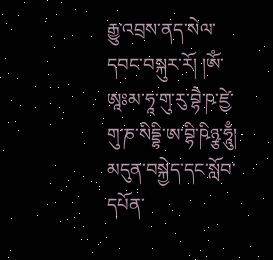རྒྱུ་འབྲས་ནད་སེལ་དབང་བསྐུར་རོ། །ཨོཾ་ཨཱཿམ་ཧཱ་གུ་རུ་བྷཻ་ཥ་ཛྱེ་གུ་ཎ་སིདྡྷི་ཨ་བྷི་ཥིཉྩ་ཧཱུྃ། མདུན་བསྐྱེད་དང་སློབ་དཔོན་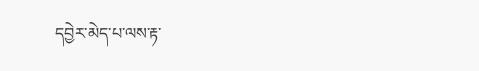དབྱེར་མེད་པ་ལས་རྟ་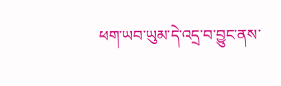ཕག་ཡབ་ཡུམ་དེ་འདྲ་བ་བྱུང་ནས་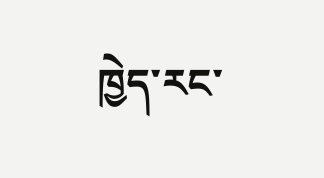ཁྱེད་རང་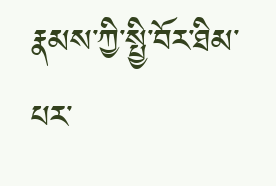རྣམས་ཀྱི་སྤྱི་བོར་ཐིམ་པར་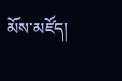མོས་མཛོད།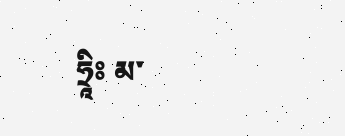ཧྲཱིཿ མ་